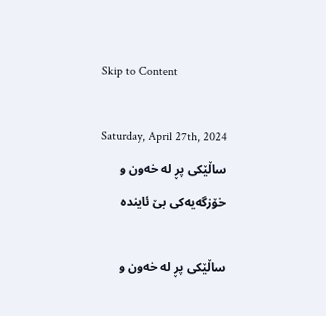Skip to Content

Saturday, April 27th, 2024
ساڵێكی پڕ له‌ خه‌ون و خۆزگه‌یه‌كی بێ‌ ئاینده

ساڵێكی پڕ له‌ خه‌ون و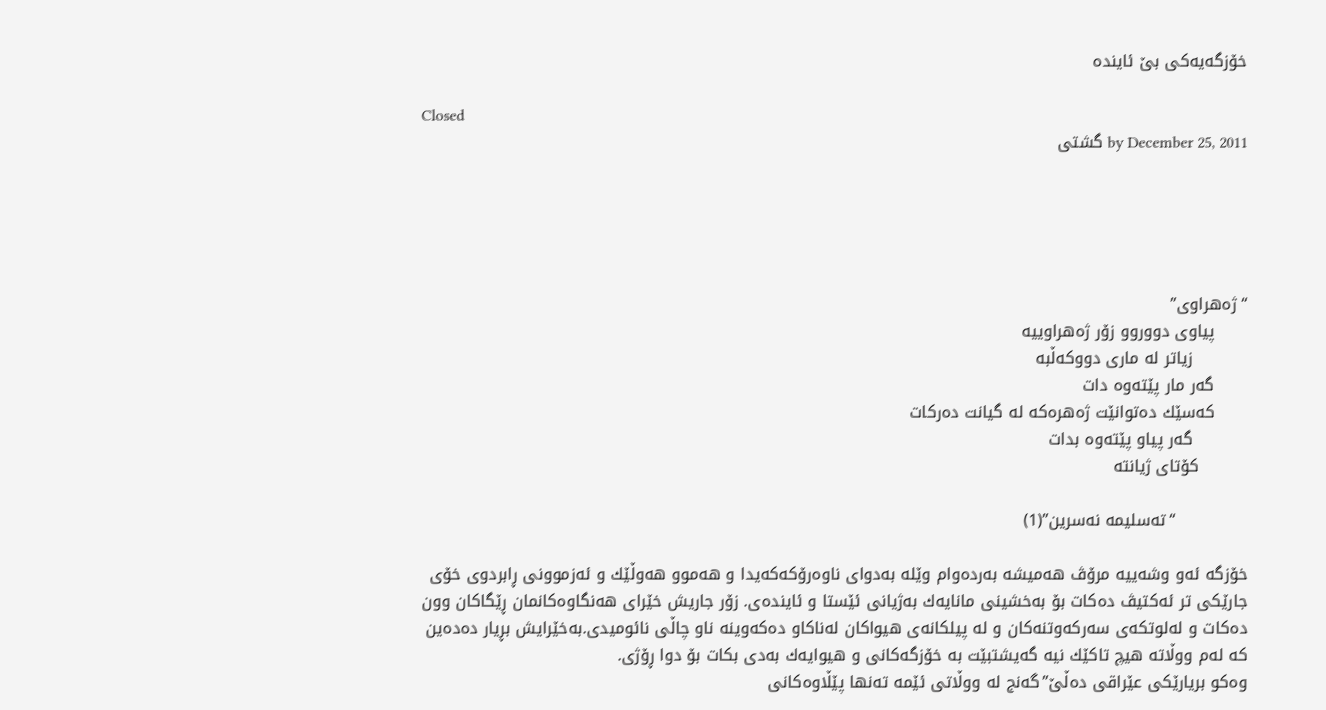خۆزگه‌یه‌كی بێ‌ ئاینده

Closed
by December 25, 2011 گشتی





“ژه‌هراوی”
      پیاوی دووروو زۆر ژه‌هراوییه‌
          زیاتر له‌ ماری دووكه‌ڵبه‌
      گه‌ر مار پێته‌وه‌ دات
      كه‌سێك ده‌توانێت ژه‌هره‌كه‌ له‌ گیانت ده‌ركات
          گه‌ر پیاو پێته‌وه‌ بدات
         كۆتای ژیانته‌

             “ته‌سلیمه‌ نه‌سرین”(1)

خۆزگه‌ ئه‌و وشه‌ییه‌ مرۆڤ هه‌میشه‌ به‌رده‌وام وێله‌ به‌دوای ناوه‌رۆكه‌كه‌یدا و هه‌موو هه‌وڵێك و ئه‌زموونی ڕابردوی خۆی جارێكی تر ئه‌كتیڤ ده‌كات بۆ به‌خشینی مانایه‌ك به‌ژیانی ئێستا و ئاینده‌ی. زۆر جاریش خێرای هه‌نگاوه‌كانمان ڕێگاكان وون ده‌كات و له‌لوتكه‌ی سه‌ركه‌وتنه‌كان و له‌ پیلكانه‌ی هیواكان له‌ناكاو ده‌كه‌وینه‌ ناو چاڵی نائومیدی.به‌خێرایش بڕیار ده‌ده‌ین كه‌ له‌م ووڵاته‌ هیچ تاكێك نیه‌ گه‌یشتبێت به‌ خۆزگه‌كانی و هیوایه‌ك به‌دی بكات بۆ دوا ڕۆژی.
وه‌كو بریارێكی عێراقی ده‌ڵێ‌”گه‌نج له‌ ووڵاتی ئێمه‌ ته‌نها پێڵاوه‌كانی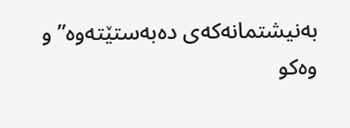به‌نیشتمانه‌كه‌ی ده‌به‌ستێته‌وه‌” و وه‌كو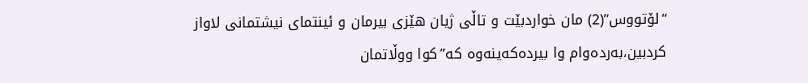“لۆتووس”(2) مان خواردبێت و تاڵی ژیان هێزی بیرمان و ئینتمای نیشتمانی لاواز كردبین،به‌رده‌وام وا بیرده‌كه‌ینه‌وه‌ كه‌”كوا ووڵاتمان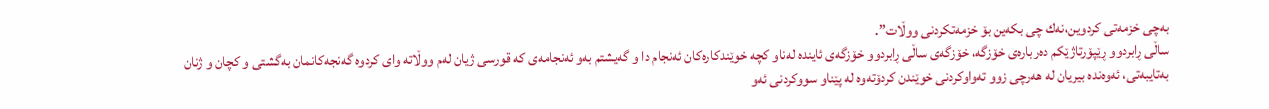به‌چی خزمه‌تی كردوین،نه‌ك چی بكه‌ین بۆ خزمه‌تكردنی ووڵات”.
ساڵی ڕابردوو ڕێپۆرتاژێكم ده‌رباره‌ی خۆزگه‌، خۆزگه‌ی ساڵی ڕابردوو خۆزگه‌ی ئاینده‌ له‌ناو كچه‌ خوێندكاره‌كان ئه‌نجام دا و گه‌یشتم به‌و ئه‌نجامه‌ی كه‌ قورسی ژیان له‌م ووڵاته‌ وای كردوه‌ گه‌نجه‌كانمان به‌گشتی و كچان و ژنان به‌تایبه‌تی، ئه‌وه‌نده‌ بیریان له‌ هه‌رچی زوو ته‌واوكردنی خوێندن كردۆته‌وه‌ له‌ پێناو سووكردنی ئه‌و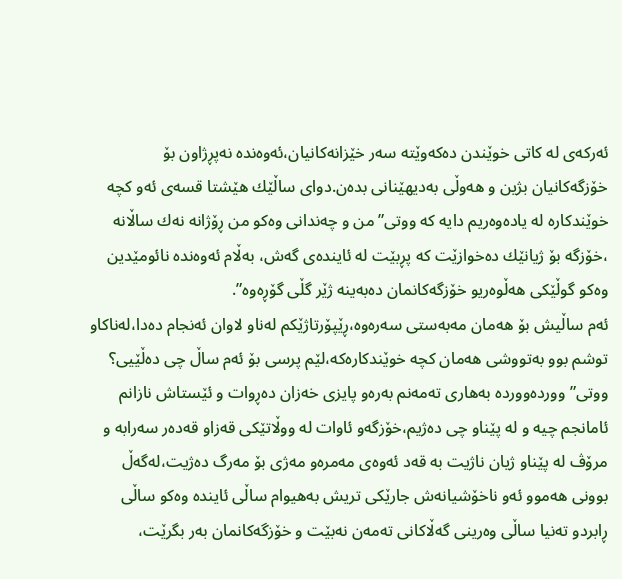ئه‌ركه‌ی له‌ كاتی خوێندن ده‌كه‌وێته‌ سه‌ر خێزانه‌كانیان،ئه‌وه‌نده‌ نه‌پڕژاون بۆ خۆزگه‌كانیان بژین و هه‌وڵی به‌دیهێنانی بده‌ن.دوای ساڵێك هێشتا قسه‌ی ئه‌و كچه‌ خوێندكاره‌ له‌ یاده‌وه‌ریم دایه‌ كه‌ ووتی”من و چه‌ندانی وه‌كو من ڕۆژانه‌ نه‌ك ساڵانه‌ ،خۆزگه‌ بۆ ژیانێك ده‌خوازێت كه‌ پڕبێت له‌ ئاینده‌ی گه‌ش، به‌ڵام ئه‌وه‌نده‌ نائومێدین وه‌كو گوڵێكی هه‌ڵوه‌ریو خۆزگه‌كانمان ده‌به‌ینه‌ ژێر گڵی گۆڕه‌وه‌”.
ئه‌م ساڵیش بۆ هه‌مان مه‌به‌ستی سه‌ره‌وه‌،ڕێپۆرتاژێكم له‌ناو لاوان ئه‌نجام ده‌دا،له‌ناكاو توشم بوو به‌تووشی هه‌مان كچه‌ خوێندكاره‌كه‌،لێم پرسی بۆ ئه‌م ساڵ چی ده‌ڵێیی؟ ووتی”وورده‌وورده‌ به‌هاری ته‌مه‌نم به‌ره‌و پایزی خه‌زان ده‌ڕوات و ئێستاش نازانم ئامانجم چیه‌ و له‌ پێناو چی ده‌ژیم،خۆزگه‌و ئاوات له‌ ووڵاتێكی قه‌زاو قه‌ده‌ر سه‌رابه‌ و مرۆڤ له‌ پێناو ژیان ناژیت به‌ قه‌د ئه‌وه‌ی مه‌مره‌و مه‌ژی بۆ مه‌رگ ده‌ژیت،له‌گه‌ڵ بوونی هه‌موو ئه‌و ناخۆشیانه‌ش جارێكی تریش به‌هیوام ساڵی ئاینده‌ وه‌كو ساڵی ڕابردو ته‌نیا ساڵی وه‌رینی گه‌ڵاكانی ته‌مه‌ن نه‌بێت و خۆزگه‌كانمان به‌ر بگرێت،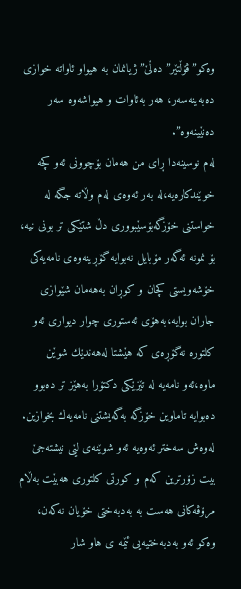وه‌كو”ڤۆڵتێر”ده‌ڵێ‌”ژیانمان به‌ هیواو ئاواته‌ خوازی ده‌به‌ینه‌سه‌ر، هه‌ر به‌ئاوات و هیواشه‌وه‌ سه‌ر ده‌نێینه‌وه‌”.
له‌م نوسینه‌دا ڕای من هه‌مان بۆچوونی ئه‌و كچه‌ خوێندكاره‌یه‌،له‌ به‌ر ئه‌وه‌ی له‌م وڵاته‌ جگه‌ له‌ خواستنی خۆزگه‌بۆسێبووری دڵ شتێكی تر بونی نیه‌، بۆ نمونه‌ ئه‌گه‌ر مۆبایل نه‌بوایه‌ گۆڕینه‌وه‌ی نامه‌یه‌كی خۆشه‌ویستی كچان و كوڕان به‌هه‌مان شێوازی جاران بوایه‌،به‌هۆی ئه‌ستوری چوار دیواری ئه‌و كلتوره‌ نه‌گۆڕه‌ی كه‌ هێشتا له‌هه‌ندێك شوێن ماوه‌،ئه‌و نامه‌یه‌ له‌ تێزێكی دكتۆرا به‌هێز تر ده‌بوو ده‌بوایه‌ تاماوین خۆزگه‌ به‌گه‌یشتنی نامه‌یه‌ك بخوازین.
له‌وه‌ش سه‌ختر ئه‌وه‌یه‌ ئه‌و شوێنه‌ی لێی نیشته‌جێ‌ بیت زۆرترین كه‌م و كورتی كلتوری هه‌بێت به‌ڵام مرۆڤه‌كانی هه‌ست به‌ به‌دبه‌ختی خۆیان نه‌كه‌ن،     وه‌كو ئه‌و به‌دبه‌ختیه‌یی ئێمه‌ ی هاو شار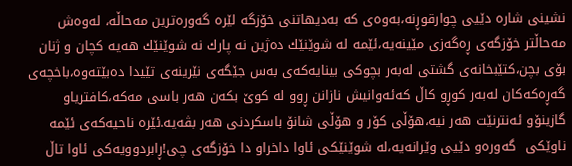نشینی شاره‌ دێیی چوارقوڕنه‌،به‌وه‌ی كه‌ به‌دیهاتنی خۆزگه‌ لێره‌ گه‌وره‌ترین مه‌حاڵه‌، له‌وه‌ش مه‌حاڵتر خۆزگه‌ی ڕه‌گه‌زی مێینه‌یه‌،ئێمه‌ له‌ شوێنێك ده‌ژین نه‌ پارك نه‌ شوێنێك هه‌یه‌ كچان و ژنان بۆی بچن،كتێبخانه‌ی گشتی له‌به‌ر بچوكی بینایه‌كه‌ی به‌س جێگه‌ی نێرینه‌ی تێیدا ده‌بێته‌وه‌،باخچه‌ی گه‌ڕه‌كه‌كان له‌به‌ر كوڕو كاڵ كه‌ئه‌وانیش نازانن ڕوو له‌ كوێ‌ بكه‌ن هه‌ر باسی مه‌كه‌،كافتریاو گازینۆو ئه‌نترنێت هه‌ر نیه‌،هۆڵی كۆر و هۆڵی شانۆ باسكردنی هه‌ر بڤه‌یه‌.ئێره‌ ناحیه‌كه‌ی ئێمه‌ ناوێكی  گه‌وره‌و دێیی وێرانه‌یه‌،له‌ شوێنێكی ئاوا داخراو دا خۆزگه‌ی چی!ڕابردوویه‌كی ئاوا تاڵ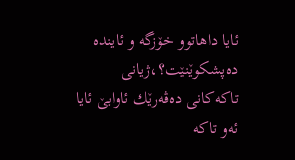ئایا داهاتوو خۆزگه‌ و ئاینده‌ ده‌پشكوێنێت؟،ژیانی تاكه‌كانی ده‌ڤه‌رێك ئاوابێ‌ ئایا ئه‌و تاكه‌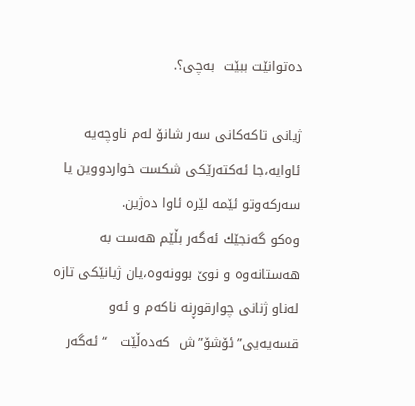ده‌توانێت ببێت  به‌چی؟.

ژیانی تاكه‌كانی سه‌ر شانۆ له‌م ناوچه‌یه‌ ئاوایه‌،جا ئه‌كته‌رێكی شكست خواردووین یا سه‌ركه‌وتو ئێمه‌ لێره‌ ئاوا ده‌ژین.
وه‌كو گه‌نجێك ئه‌گه‌ر بڵێم هه‌ست به‌ هه‌ستانه‌وه‌ و نوێ‌ بوونه‌وه‌،یان ژیانێكی تازه‌ له‌ناو ژنانی چوارقوڕنه‌ ناكه‌م و ئه‌و قسه‌یه‌یی”ئۆشۆ”ش  كه‌ده‌ڵێت   “ئه‌گه‌ر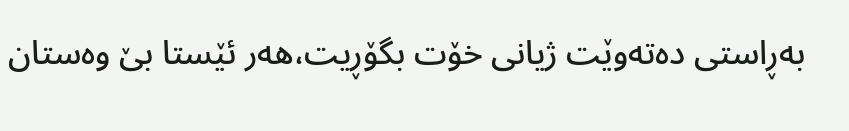به‌ڕاستی ده‌ته‌وێت ژیانی خۆت بگۆڕیت،هه‌ر ئێستا بێ‌ وه‌ستان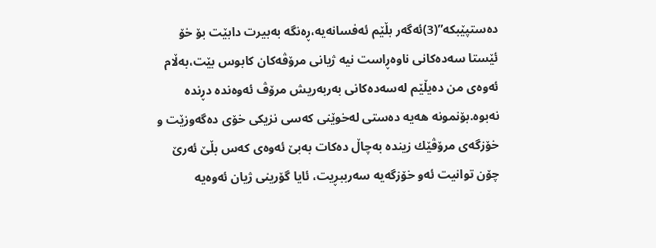ده‌ستپێبكه‌”(3)ئه‌گه‌ر بڵێم ئه‌فسانه‌یه‌،ڕه‌نگه‌ به‌بیرت دابێت بۆ خۆ ئێستا سه‌ده‌كانی ناوه‌ڕاست نیه‌ ژیانی مرۆڤه‌كان كابوس بێت،به‌ڵام ئه‌وه‌ی من ده‌یڵێم له‌سه‌ده‌كانی به‌ربه‌ریش مرۆڤ ئه‌وه‌نده‌ دڕنده‌ نه‌بوه‌.بۆنمونه‌ هه‌یه‌ ده‌ستی له‌خوێنی كه‌سی نزیكی خۆی ده‌گه‌وزێت و خۆزگه‌ی مرۆڤێك زینده‌ به‌چاڵ ده‌كات به‌بێ‌ ئه‌وه‌ی كه‌س بڵێ‌ ئه‌رێ‌ چۆن توانیت ئه‌و خۆزگه‌یه‌ سه‌رببڕیت، ئایا گۆرینی ژیان ئه‌وه‌یه‌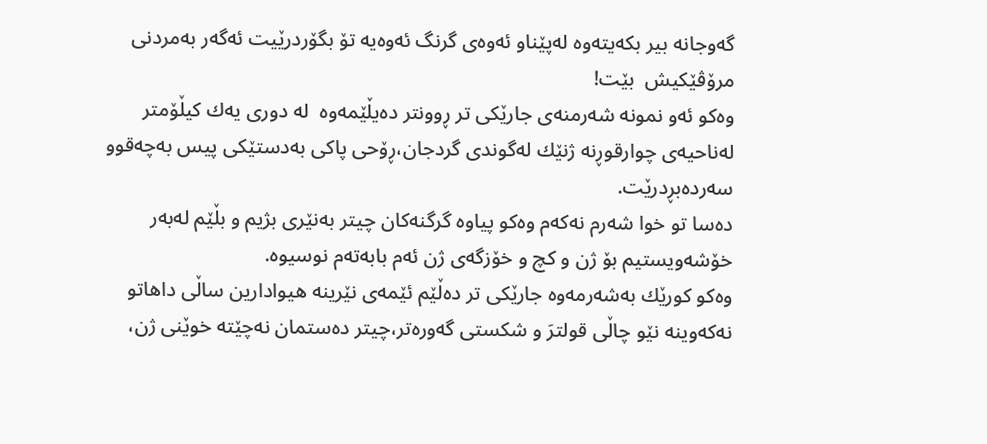گه‌وجانه‌ بیر بكه‌یته‌وه‌ له‌پێناو ئه‌وه‌ی گرنگ ئه‌وه‌یه‌ تۆ بگۆردرێیت ئه‌گه‌ر به‌مردنی مرۆڤێكیش  بێت!
وه‌كو ئه‌و نمونه‌ شه‌رمنه‌ی جارێكی تر ڕوونتر ده‌یڵێمه‌وه‌  له‌ دوری یه‌ك كیڵۆمتر له‌ناحیه‌ی چوارقوڕنه‌ ژنێك له‌گوندی گردجان،ڕۆحی پاكی به‌دستێكی پیس به‌چه‌قوو سه‌رده‌بڕدرێت.
ده‌سا تو خوا شه‌رم نه‌كه‌م وه‌كو پیاوه‌ گرگنه‌كان چیتر به‌نێری بژیم و بڵێم له‌به‌ر خۆشه‌ویستیم بۆ ژن و كچ و خۆزگه‌ی ژن ئه‌م بابه‌ته‌م نوسیوه‌.
وه‌كو كورێك به‌شه‌رمه‌وه‌ جارێكی تر ده‌ڵێم ئێمه‌ی نێرینه‌ هیوادارین ساڵی داهاتو نه‌كه‌وینه‌ نێو چاڵی قولترَ و شكستی گه‌وره‌تر،چیتر ده‌ستمان نه‌چێته‌ خوێنی ژن،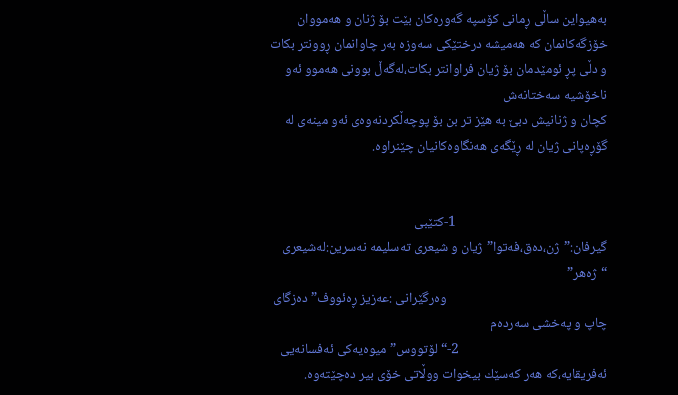به‌هیواین ساڵی ڕمانی كۆسپه‌ گه‌وره‌كان بێت بۆ ژنان و هه‌مووان خۆزگه‌كانمان كه‌ هه‌میشه‌ درختێكی سه‌وزه‌ به‌ر چاوانمان ڕوونتر بكات و دڵی پڕ ئومێدمان بۆ ژیان فراوانتر بكات،له‌گه‌ڵ بوونی هه‌موو ئه‌و ناخۆشیه‌ سه‌ختانه‌ش
كچان و ژنانیش دبێ‌ به‌ هێز تر بن بۆ پوچه‌ڵكردنه‌وه‌ی ئه‌و مینه‌ی له‌ گۆڕه‌پانی ژیان له‌ ڕێگه‌ی هه‌نگاوه‌كانیان چێنراوه‌.


                                                 1-كتێبی گیرفان:”ژن،ده‌ق،فه‌توا”ژیان و شیعری ته‌سلیمه‌ نه‌سرین:له‌شیعری “ژه‌هر”
                                                    وه‌رگێرانی :عه‌زیز ڕه‌ئووف” ده‌زگای چاپ و په‌خشی سه‌رده‌م
                                                2-“لۆتووس” میوه‌یه‌كی ئه‌فسانه‌یی ئه‌فریقایه‌،كه‌ هه‌ر كه‌سێك بیخوات ووڵاتی خۆی بیر ده‌چێته‌وه‌.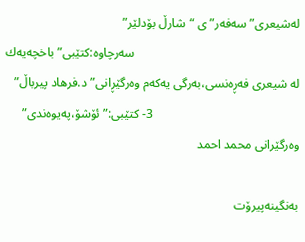له‌شیعری”سه‌فه‌ر”ی “شارڵ بۆدلێر”
                                                     سه‌رچاوه‌:كتێبی”باخچه‌یه‌ك له‌ شیعری فه‌ڕه‌نسی،به‌رگی یه‌كه‌م وه‌رگێڕانی”د.فرهاد پیرباڵ”
                                               3- كتێبی:”ئۆشۆ،په‌یوه‌ندی” وه‌رگێرانی محمد احمد

به‌نگینه‌پیرۆت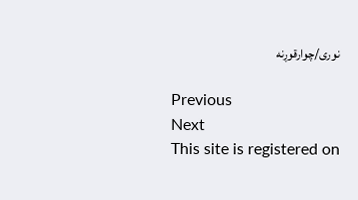نوری/چوارقوڕنه‌

Previous
Next
This site is registered on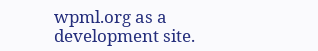wpml.org as a development site.